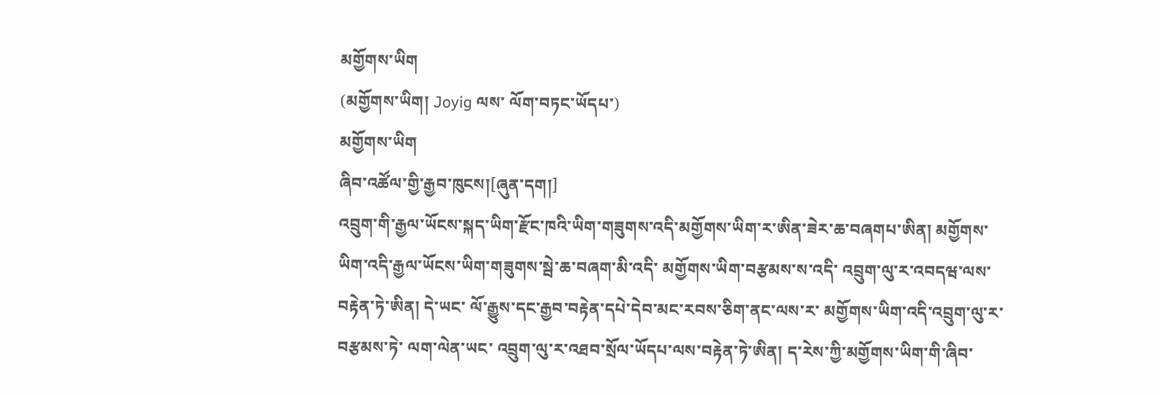མགྱོགས་ཡིག
(མགྱོགས་ཡིག། Joyig ལས་ ལོག་བཏང་ཡོདཔ་)
མགྱོགས་ཡིག
ཞིབ་འཚོལ་གྱི་རྒྱབ་ཁུངས།[ཞུན་དག།]
འབྲུག་གི་རྒྱལ་ཡོངས་སྐད་ཡིག་རྫོང་ཁའི་ཡིག་གཟུགས་འདི་མགྱོགས་ཡིག་ར་ཨིན་ཟེར་ཆ་བཞགཔ་ཨིན། མགྱོགས་ཡིག་འདི་རྒྱལ་ཡོངས་ཡིག་གཟུགས་སྦེ་ཆ་བཞག་མི་འདི་ མགྱོགས་ཡིག་བརྩམས་ས་འདི་ འབྲུག་ལུ་ར་འབདཝ་ལས་བརྟེན་ཏེ་ཨིན། དེ་ཡང་ ལོ་རྒྱུས་དང་རྒྱབ་བརྟེན་དཔེ་དེབ་མང་རབས་ཅིག་ནང་ལས་ར་ མགྱོགས་ཡིག་འདི་འབྲུག་ལུ་ར་བརྩམས་ཏེ་ ལག་ལེན་ཡང་ འབྲུག་ལུ་ར་འཐབ་སྲོལ་ཡོདཔ་ལས་བརྟེན་ཏེ་ཨིན། ད་རེས་ཀྱི་མགྱོགས་ཡིག་གི་ཞིབ་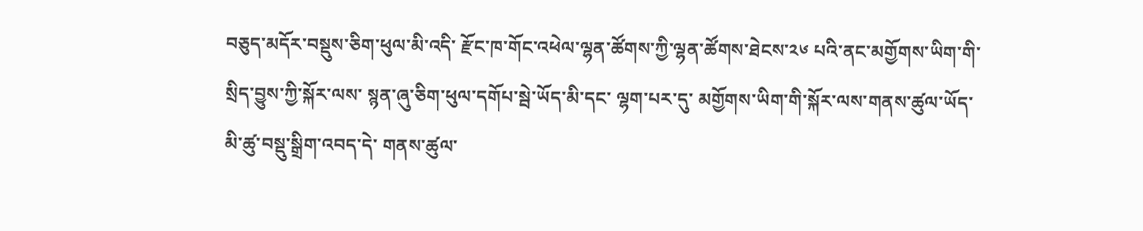བཅུད་མདོར་བསྡུས་ཅིག་ཕུལ་མི་འདི་ རྫོང་ཁ་གོང་འཕེལ་ལྷན་ཚོགས་ཀྱི་ལྷན་ཚོགས་ཐེངས་༢༦ པའི་ནང་མགྱོགས་ཡིག་གི་སྲིད་བྱུས་ཀྱི་སྐོར་ལས་ སྙན་ཞུ་ཅིག་ཕུལ་དགོཔ་སྦེ་ཡོད་མི་དང་ ལྷག་པར་དུ་ མགྱོགས་ཡིག་གི་སྐོར་ལས་གནས་ཚུལ་ཡོད་མི་ཚུ་བསྡུ་སྒྲིག་འབད་དེ་ གནས་ཚུལ་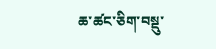ཆ་ཚང་ཅིག་བསྡུ་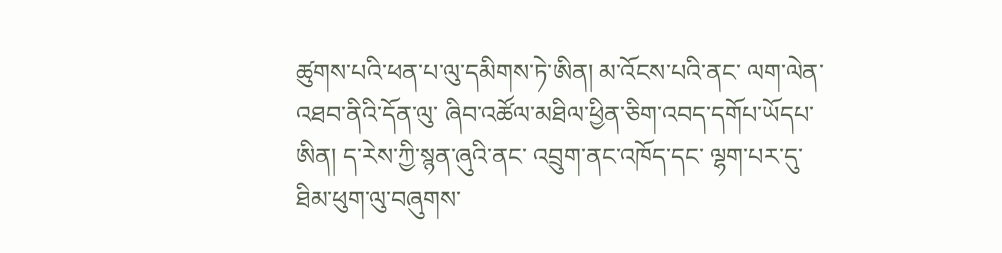ཚུགས་པའི་ཕན་པ་ལུ་དམིགས་ཏེ་ཨིན། མ་འོངས་པའི་ནང་ ལག་ལེན་འཐབ་ནིའི་དོན་ལུ་ ཞིབ་འཚོལ་མཐིལ་ཕྱིན་ཅིག་འབད་དགོཔ་ཡོདཔ་ཨིན། ད་རེས་ཀྱི་སྙན་ཞུའི་ནང་ འབྲུག་ནང་འཁོད་དང་ ལྷག་པར་དུ་ཐིམ་ཕུག་ལུ་བཞུགས་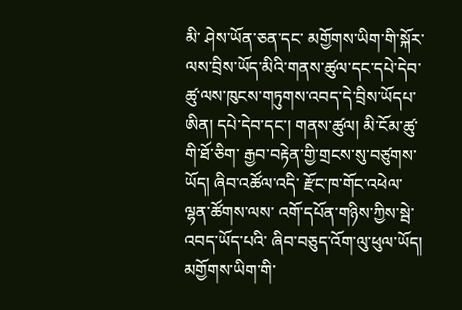མི་ ཤེས་ཡོན་ཅན་དང་ མགྱོགས་ཡིག་གི་སྐོར་ལས་བྲིས་ཡོད་མིའི་གནས་ཚུལ་དང་དཔེ་དེབ་ཚུ་ལས་ཁུངས་གཏུགས་འབད་དེ་བྲིས་ཡོདཔ་ཨིན། དཔེ་དེབ་དང་། གནས་ཚུལ། མི་ངོམ་ཚུ་གི་ཐོ་ཅིག་ རྒྱབ་བརྟེན་གྱི་གྲངས་སུ་བཙུགས་ཡོད། ཞིབ་འཚོལ་འདི་ རྫོང་ཁ་གོང་འཕེལ་ལྷན་ཚོགས་ལས་ འགོ་དཔོན་གཉིས་ཀྱིས་སྦེ་འབད་ཡོད་པའི་ ཞིབ་བཅུད་འོག་ལུ་ཕུལ་ཡོད།
མགྱོགས་ཡིག་གི་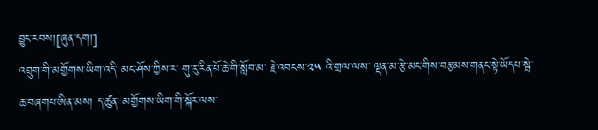བྱུང་རབས།[ཞུན་དག།]
འབྲུག་གི་མགྱོགས་ཡིག་འདི་ མང་ཤོས་ཀྱིས་ར་ གུ་རུ་རིན་པོ་ཆེ་གི་སློབ་མ་ རྗེ་འབངས་༢༥ འི་གྲལ་ལས་ ལྡན་མ་རྩེ་མང་གིས་བརྩམས་གནང་སྟེ་ཡོདཔ་སྦེ་ཆ་བཞགཔ་ཨིན་མས། ད་ཚུན་ མགྱོགས་ཡིག་གི་སྐོར་ལས་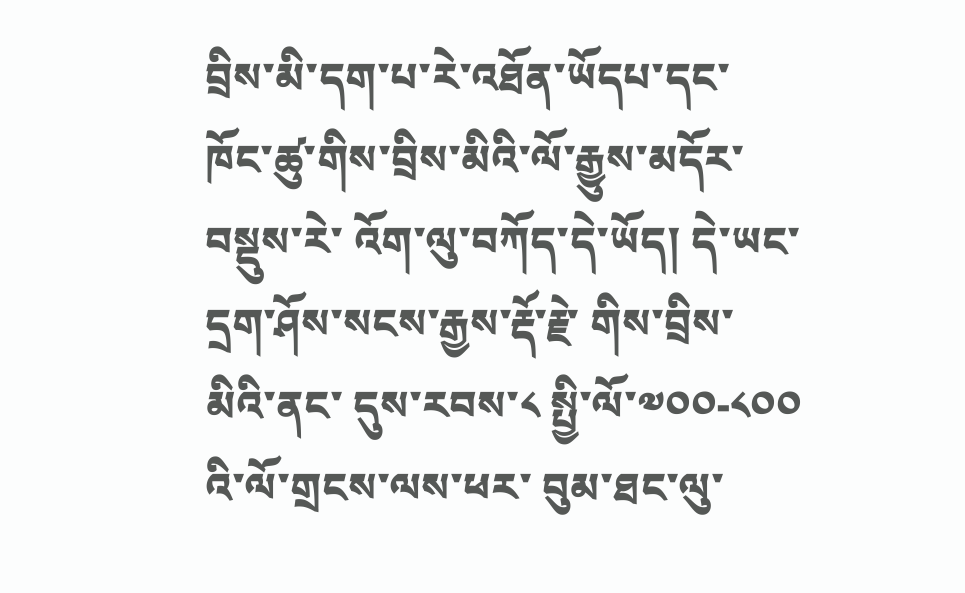བྲིས་མི་དག་པ་རེ་འཐོན་ཡོདཔ་དང་ ཁོང་ཚུ་གིས་བྲིས་མིའི་ལོ་རྒྱུས་མདོར་བསྡུས་རེ་ འོག་ལུ་བཀོད་དེ་ཡོད། དེ་ཡང་ དྲག་ཤོས་སངས་རྒྱས་རྡོ་རྗེ་ གིས་བྲིས་མིའི་ནང་ དུས་རབས་༨ སྤྱི་ལོ་༧༠༠-༨༠༠ འི་ལོ་གྲངས་ལས་ཕར་ བུམ་ཐང་ལུ་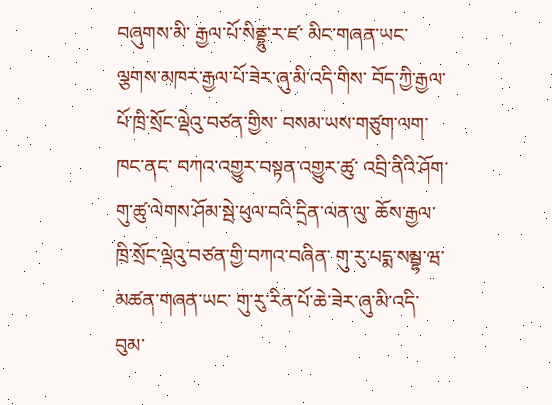བཞུགས་མི་ རྒྱལ་པོ་སིནྡྷུ་ར་ཛ་ མིང་གཞན་ཡང་ ལྕགས་མཁར་རྒྱལ་པོ་ཟེར་ཞུ་མི་འདི་གིས་ བོད་ཀྱི་རྒྱལ་པོ་ཁྲི་སྲོང་ལྡེའུ་བཙན་གྱིས་ བསམ་ཡས་གཙུག་ལག་ཁང་ནང་ བཀའ་འགྱུར་བསྟན་འགྱུར་ཚུ་ འབྲི་ནིའི་ཤོག་གུ་ཚུ་ལེགས་ཤོམ་སྦེ་ཕུལ་བའི་དྲིན་ལན་ལུ་ ཆོས་རྒྱལ་ཁྲི་སྲོང་ལྡེའུ་བཙན་གྱི་བཀའ་བཞིན་ གུ་རུ་པདྨ་སམྦྷ་ཝ་མཚན་གཞན་ཡང་ གུ་རུ་རིན་པོ་ཆེ་ཟེར་ཞུ་མི་འདི་ བུམ་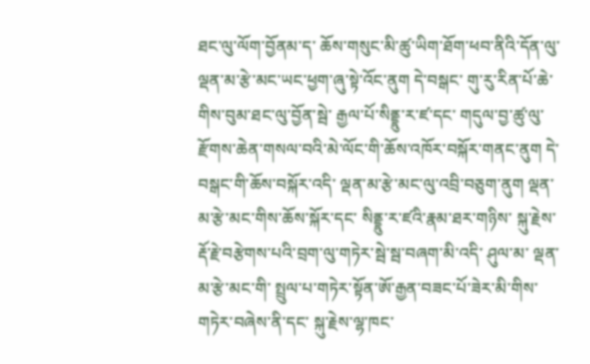ཐང་ལུ་ལོག་བྱོནམ་ད་ ཆོས་གསུང་མི་ཚུ་ཡིག་ཐོག་ཕབ་ནིའི་དོན་ལུ་ ལྡན་མ་རྩེ་མང་ཡང་ཕྱག་ཞུ་སྟེ་འོང་ནུག དེ་བསྒང་ གུ་རུ་རིན་པོ་ཆེ་གིས་བུམ་ཐང་ལུ་བྱོན་སྦེ་ རྒྱལ་པོ་སིནྡྷུ་ར་ཛ་དང་ གདུལ་བྱ་ཚུ་ལུ་ རྫོགས་ཆེན་གསལ་བའི་མེ་ལོང་གི་ཆོས་འཁོར་བསྐོར་གནང་ནུག དེ་བསྒང་གི་ཆོས་བསྐོར་འདི་ ལྡན་མ་རྩེ་མང་ལུ་འབྲི་བཅུག་ནུག ལྡན་མ་རྩེ་མང་གིས་ཆོས་སྐོར་དང་ སིནྡྷུ་ར་ཛའི་རྣམ་ཐར་གཉིས་ སྐུ་རྗེས་རྡོ་རྗེ་བརྩེགས་པའི་བྲག་ལུ་གཏེར་སྦེ་སྦ་བཞག་མི་འདི་ ཤུལ་མ་ ལྡན་མ་རྩེ་མང་གི་ སྤྲུལ་པ་གཏེར་སྟོན་ཨོ་རྒྱན་བཟང་པོ་ཟེར་མི་གིས་ གཏེར་བཞེས་ནི་དང་ སྐུ་རྗེས་ལྷ་ཁང་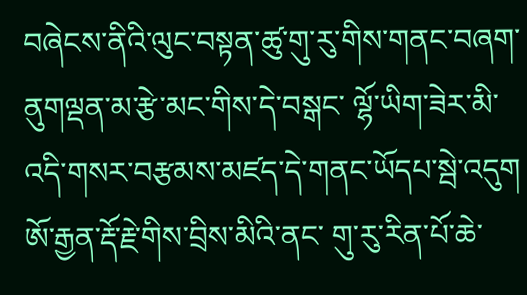བཞེངས་ནིའི་ལུང་བསྟན་ཚུ་གུ་རུ་གིས་གནང་བཞག་ནུགལྡན་མ་རྩེ་མང་གིས་དེ་བསྒང་ ལྷོ་ཡིག་ཟེར་མི་འདི་གསར་བརྩམས་མཛད་དེ་གནང་ཡོདཔ་སྦེ་འདུག
ཨོ་རྒྱན་རྡོ་རྗེ་གིས་བྲིས་མིའི་ནང་ གུ་རུ་རིན་པོ་ཆེ་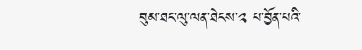བུམ་ཐང་ལུ་ལན་ཐེངས་༢ པ་བྱོན་པའི་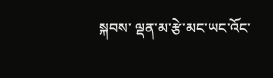སྐབས་ ལྡན་མ་རྩེ་མང་ཡང་འོང་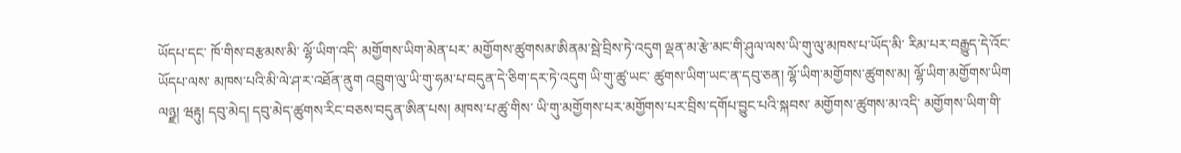ཡོདཔ་དང་ ཁོ་གིས་བརྩམས་མི་ ལྷོ་ཡིག་འདི་ མགྱོགས་ཡིག་མེན་པར་ མགྱོགས་ཚུགསམ་ཨིནམ་སྦེ་བྲིས་ཏེ་འདུག ལྡན་མ་རྩེ་མང་གི་ཤུལ་ལས་ཡི་གུ་ལུ་མཁས་པ་ཡོད་མི་ རིམ་པར་བརྒྱུད་དེ་འོང་ཡོདཔ་ལས་ མཁས་པའི་མི་ལེ་ཤ་ར་འཐོན་ནུག འབྲུག་ལུ་ཡི་གུ་ཧམ་པ་བདུན་དེ་ཅིག་དར་ཏེ་འདུག ཡི་གུ་ཚུ་ཡང་ ཚུགས་ཡིག་ཡང་ན་དབུ་ཅན། ལྷོ་ཡིག་མགྱོགས་ཚུགས་མ། ལྷོ་ཡིག་མགྱོགས་ཡིག ལཉྫ། ཝརྟུ། དབུ་མེད། དབུ་མེད་ཚུགས་རིང་བཅས་བདུན་ཨིན་པས། མཁས་པ་ཚུ་གིས་ ཡི་གུ་མགྱོགས་པར་མགྱོགས་པར་བྲིས་དགོཔ་བྱུང་པའི་སྐབས་ མགྱོགས་ཚུགས་མ་འདི་ མགྱོགས་ཡིག་གི་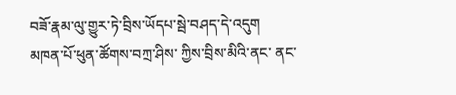བཟོ་རྣམ་ལུ་གྱུར་ཏེ་བྲིས་ཡོདཔ་སྦེ་བཤད་དེ་འདུག
མཁན་པོ་ཕུན་ཚོགས་བཀྲ་ཤིས་ ཀྱིས་བྲིས་མིའི་ནང་ ནང་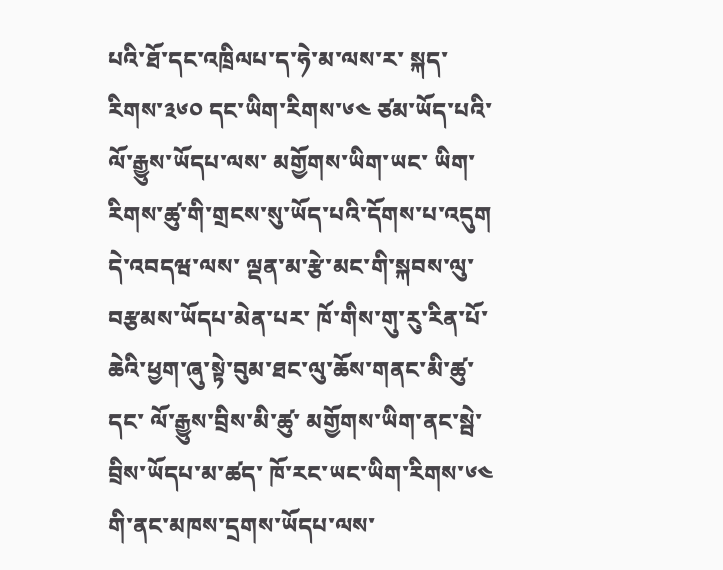པའི་ཐོ་དང་འཁྲིལཔ་ད་ཧེ་མ་ལས་ར་ སྐད་རིགས་༣༦༠ དང་ཡིག་རིགས་༦༤ ཙམ་ཡོད་པའི་ལོ་རྒྱུས་ཡོདཔ་ལས་ མགྱོགས་ཡིག་ཡང་ ཡིག་རིགས་ཚུ་གི་གྲངས་སུ་ཡོད་པའི་དོགས་པ་འདུག དེ་འབདཝ་ལས་ ལྡན་མ་རྩེ་མང་གི་སྐབས་ལུ་བརྩམས་ཡོདཔ་མེན་པར་ ཁོ་གིས་གུ་རུ་རིན་པོ་ཆེའི་ཕྱག་ཞུ་སྟེ་བུམ་ཐང་ལུ་ཆོས་གནང་མི་ཚུ་དང་ ལོ་རྒྱུས་བྲིས་མི་ཚུ་ མགྱོགས་ཡིག་ནང་སྦེ་བྲིས་ཡོདཔ་མ་ཚད་ ཁོ་རང་ཡང་ཡིག་རིགས་༦༤ གི་ནང་མཁས་དྲགས་ཡོདཔ་ལས་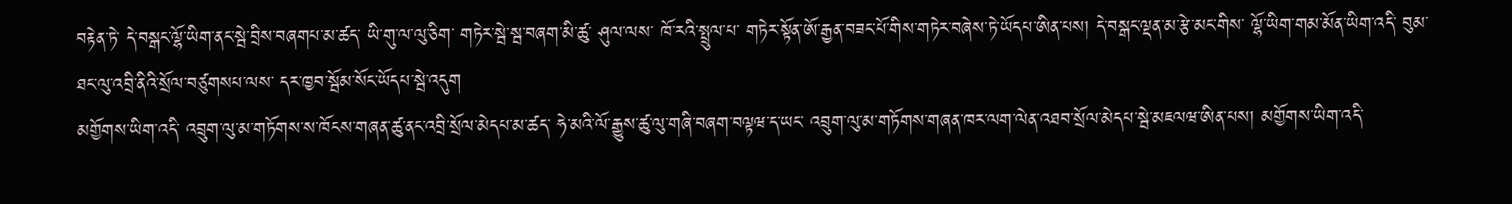བརྟེན་ཏེ་ དེ་བསྒང་ལྷོ་ཡིག་ནང་སྦེ་བྲིས་བཞགཔ་མ་ཚད་ ཡི་གུ་ལ་ལུ་ཅིག་ གཏེར་སྦེ་སྦ་བཞག་མི་ཚུ་ ཤུལ་ལས་ ཁོ་རའི་སྤྲུལ་པ་ གཏེར་སྟོན་ཨོ་རྒྱན་བཟང་པོ་གིས་གཏེར་བཞེས་ཏེ་ཡོདཔ་ཨིན་པས། དེ་བསྒང་ལྡན་མ་རྩེ་མང་གིས་ ལྷོ་ཡིག་གམ་མོན་ཡིག་འདི་ བུམ་ཐང་ལུ་འབྲི་ནིའི་སྲོལ་བཙུགསཔ་ལས་ དར་ཁྱབ་སྦོམ་སོང་ཡོདཔ་སྦེ་འདུག
མགྱོགས་ཡིག་འདི་ འབྲུག་ལུ་མ་གཏོགས་ས་ཁོངས་གཞན་ཚུ་ནང་འབྲི་སྲོལ་མེདཔ་མ་ཚད་ ཧེ་མའི་ལོ་རྒྱུས་ཚུ་ལུ་གཞི་བཞག་བལྟཝ་ད་ཡང་ འབྲུག་ལུ་མ་གཏོགས་གཞན་ཁར་ལག་ལེན་འཐབ་སྲོལ་མེདཔ་སྦེ་མཇལཝ་ཨིན་པས། མགྱོགས་ཡིག་འདི་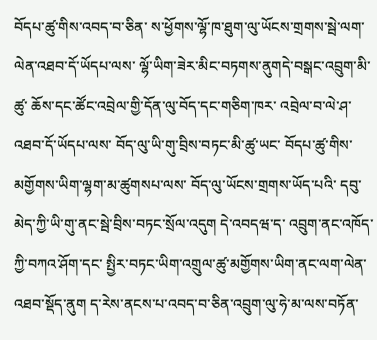བོདཔ་ཚུ་གིས་འབད་བ་ཅིན་ ས་ཕྱོགས་ལྷོ་ཁ་ཐུག་ལུ་ཡོངས་གྲགས་སྦེ་ལག་ལེན་འཐབ་དོ་ཡོདཔ་ལས་ ལྷོ་ཡིག་ཟེར་མིང་བཏགས་ནུགདེ་བསྒང་འབྲུག་མི་ཚུ་ ཆོས་དང་ཚོང་འབྲེལ་གྱི་དོན་ལུ་བོད་དང་གཅིག་ཁར་ འབྲེལ་བ་ལེ་ཤ་འཐབ་དོ་ཡོདཔ་ལས་ བོད་ལུ་ཡི་གུ་བྲིས་བཏང་མི་ཚུ་ཡང་ བོདཔ་ཚུ་གིས་མགྱོགས་ཡིག་ལྷག་མ་ཚུགསཔ་ལས་ བོད་ལུ་ཡོངས་གྲགས་ཡོད་པའི་ དབུ་མེད་ཀྱི་ཡི་གུ་ནང་སྦེ་བྲིས་བཏང་སྲོལ་འདུག དེ་འབདཝ་ད་ འབྲུག་ནང་འཁོད་ཀྱི་བཀའ་ཤོག་དང་ སྤྱིར་བཏང་ཡིག་འགྲུལ་ཚུ་མགྱོགས་ཡིག་ནང་ལག་ལེན་འཐབ་སྡོད་ནུག ད་རེས་ནངས་པ་འབད་བ་ཅིན་འབྲུག་ལུ་ཧེ་མ་ལས་བཏོན་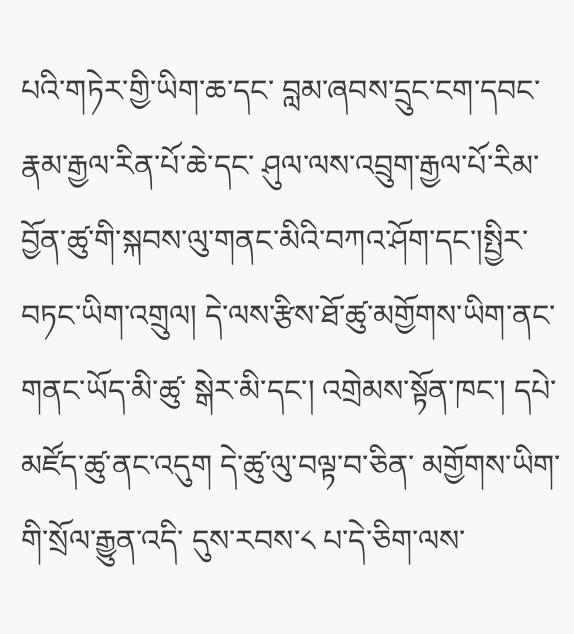པའི་གཏེར་གྱི་ཡིག་ཆ་དང་ བླམ་ཞབས་དྲུང་ངག་དབང་རྣམ་རྒྱལ་རིན་པོ་ཆེ་དང་ ཤུལ་ལས་འབྲུག་རྒྱལ་པོ་རིམ་བྱོན་ཚུ་གི་སྐབས་ལུ་གནང་མིའི་བཀའ་ཤོག་དང་།སྤྱིར་བཏང་ཡིག་འགྲུལ། དེ་ལས་རྩིས་ཐོ་ཚུ་མགྱོགས་ཡིག་ནང་གནང་ཡོད་མི་ཚུ་ སྒེར་མི་དང་། འགྲེམས་སྟོན་ཁང་། དཔེ་མཛོད་ཚུ་ནང་འདུག དེ་ཚུ་ལུ་བལྟ་བ་ཅིན་ མགྱོགས་ཡིག་གི་སྲོལ་རྒྱུན་འདི་ དུས་རབས་༨ པ་དེ་ཅིག་ལས་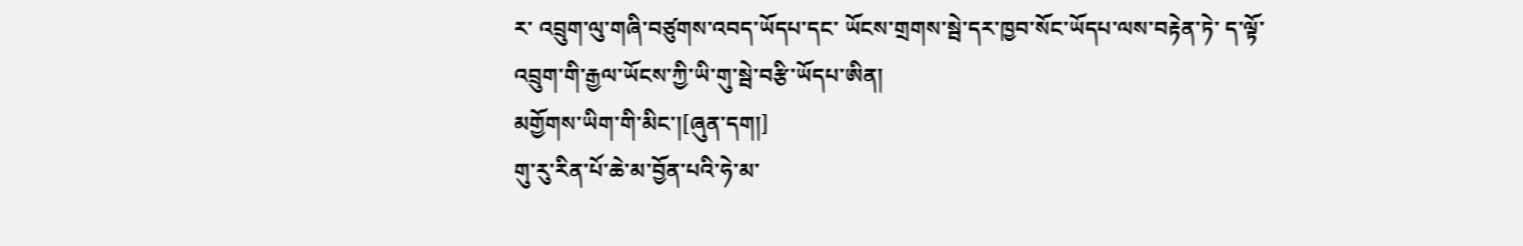ར་ འབྲུག་ལུ་གཞི་བཙུགས་འབད་ཡོདཔ་དང་ ཡོངས་གྲགས་སྦེ་དར་ཁྱབ་སོང་ཡོདཔ་ལས་བརྟེན་ཏེ་ ད་ལྟོ་འབྲུག་གི་རྒྱལ་ཡོངས་ཀྱི་ཡི་གུ་སྦེ་བརྩི་ཡོདཔ་ཨིན།
མགྱོགས་ཡིག་གི་མིང་།[ཞུན་དག།]
གུ་རུ་རིན་པོ་ཆེ་མ་བྱོན་པའི་ཧེ་མ་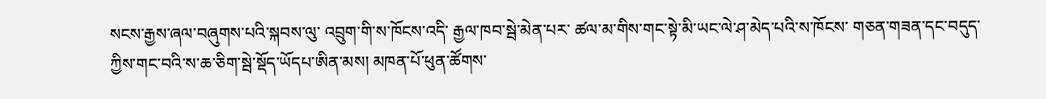སངས་རྒྱས་ཞལ་བཞུགས་པའི་སྐབས་ལུ་ འབྲུག་གི་ས་ཁོངས་འདི་ རྒྱལ་ཁབ་སྦེ་མེན་པར་ ཚལ་མ་གིས་གང་སྟེ་མི་ཡང་ལེ་ཤ་མེད་པའི་ས་ཁོངས་ གཅན་གཟན་དང་བདུད་ཀྱིས་གང་བའི་ས་ཆ་ཅིག་སྦེ་སྡོད་ཡོདཔ་ཨིན་མས། མཁན་པོ་ཕུན་ཚོགས་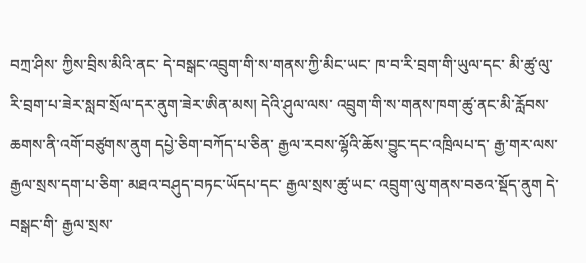བཀྲ་ཤིས་ ཀྱིས་བྲིས་མིའི་ནང་ དེ་བསྒང་འབྲུག་གི་ས་གནས་ཀྱི་མིང་ཡང་ ཁ་བ་རི་བྲག་གི་ཡུལ་དང་ མི་ཚུ་ལུ་ རི་བྲག་པ་ཟེར་སླབ་སྲོལ་དར་ནུག་ཟེར་ཨིན་མས། དེའི་ཤུལ་ལས་ འབྲུག་གི་ས་གནས་ཁག་ཚུ་ནང་མི་རློབས་ཆགས་ནི་འགོ་བཙུགས་ནུག དཔྱེ་ཅིག་བཀོད་པ་ཅིན་ རྒྱལ་རབས་ལྷོའི་ཆོས་བྱུང་དང་འཁྲིལཔ་ད་ རྒྱ་གར་ལས་རྒྱལ་སྲས་དག་པ་ཅིག་ མཐའ་བཤུད་བཏང་ཡོདཔ་དང་ རྒྱལ་སྲས་ཚུ་ཡང་ འབྲུག་ལུ་གནས་བཅའ་སྡོད་ནུག དེ་བསྒང་གི་ རྒྱལ་སྲས་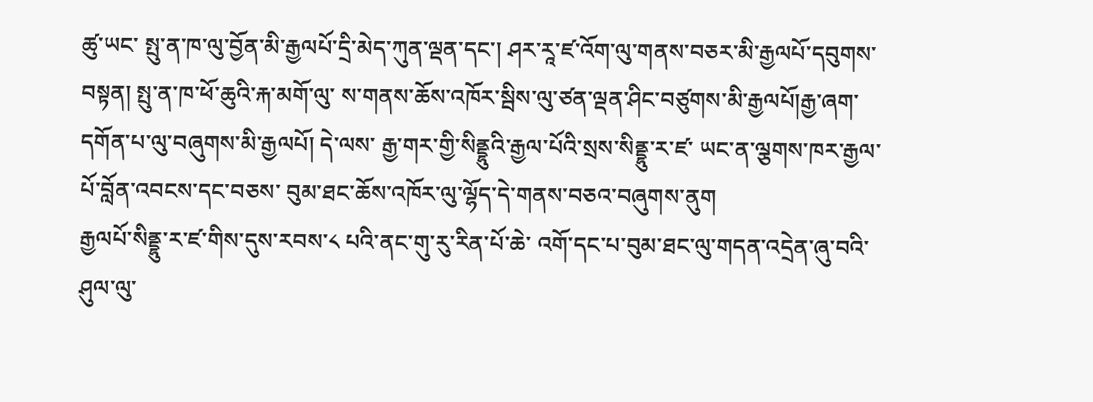ཚུ་ཡང་ སྤུ་ན་ཁ་ལུ་བྱོན་མི་རྒྱལཔོ་དྲི་མེད་ཀུན་ལྡན་དང་། ཤར་རཱ་ཛ་འོག་ལུ་གནས་བཅར་མི་རྒྱལཔོ་དབུགས་བསྟན། སྤུ་ན་ཁ་ཕོ་ཆུའི་རྐ་མགོ་ལུ་ ས་གནས་ཆོས་འཁོར་སྦིས་ལུ་ཙན་ལྡན་ཤིང་བཙུགས་མི་རྒྱལཔོ།རྒྱ་ཞག་དགོན་པ་ལུ་བཞུགས་མི་རྒྱལཔོ། དེ་ལས་ རྒྱ་གར་གྱི་སིནྡྷུའི་རྒྱལ་པོའི་སྲས་སིནྡྷུ་ར་ཛ་ ཡང་ན་ལྕགས་ཁར་རྒྱལ་པོ་བློན་འབངས་དང་བཅས་ བུམ་ཐང་ཆོས་འཁོར་ལུ་ལྷོད་དེ་གནས་བཅའ་བཞུགས་ནུག
རྒྱལཔོ་སིནྡྷུ་ར་ཛ་གིས་དུས་རབས་༨ པའི་ནང་གུ་རུ་རིན་པོ་ཆེ་ འགོ་དང་པ་བུམ་ཐང་ལུ་གདན་འདྲེན་ཞུ་བའི་ཤུལ་ལུ་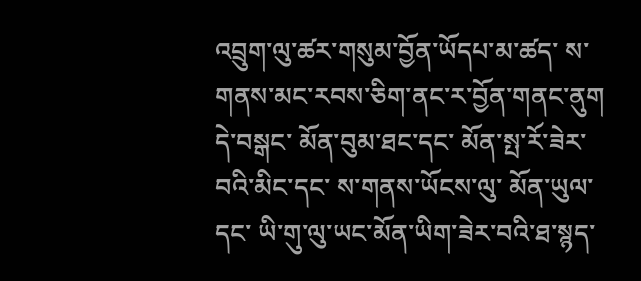འབྲུག་ལུ་ཚར་གསུམ་བྱོན་ཡོདཔ་མ་ཚད་ ས་གནས་མང་རབས་ཅིག་ནང་ར་བྱོན་གནང་ནུག དེ་བསྒང་ མོན་བུམ་ཐང་དང་ མོན་སྤ་རོ་ཟེར་བའི་མིང་དང་ ས་གནས་ཡོངས་ལུ་ མོན་ཡུལ་དང་ ཡི་གུ་ལུ་ཡང་མོན་ཡིག་ཟེར་བའི་ཐ་སྙད་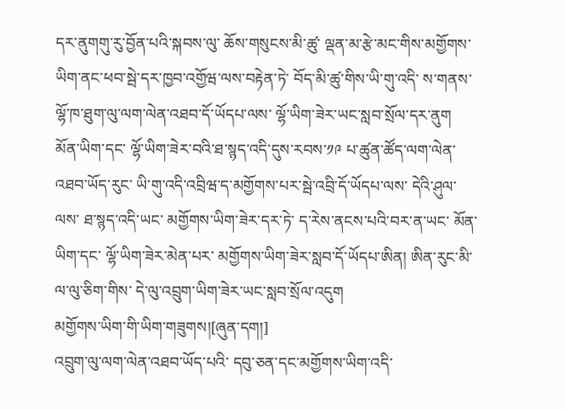དར་ནུགགུ་རུ་བྱོན་པའི་སྐབས་ལུ་ ཆོས་གསུངས་མི་ཚུ་ ལྡན་མ་རྩེ་མང་གིས་མགྱོགས་ཡིག་ནང་ཕབ་སྦེ་དར་ཁྱབ་འགྱོཝ་ལས་བརྟེན་ཏེ་ བོད་མི་ཚུ་གིས་ཡི་གུ་འདི་ ས་གནས་ལྷོ་ཁ་ཐུག་ལུ་ལག་ལེན་འཐབ་དོ་ཡོདཔ་ལས་ ལྷོ་ཡིག་ཟེར་ཡང་སླབ་སྲོལ་དར་ནུག མོན་ཡིག་དང་ ལྷོ་ཡིག་ཟེར་བའི་ཐ་སྙད་འདི་དུས་རབས་༡༩ པ་ཚུན་ཚོད་ལག་ལེན་འཐབ་ཡོད་རུང་ ཡི་གུ་འདི་འབྲིཝ་ད་མགྱོགས་པར་སྦེ་འབྲི་དོ་ཡོདཔ་ལས་ དེའི་ཤུལ་ལས་ ཐ་སྙད་འདི་ཡང་ མགྱོགས་ཡིག་ཟེར་དར་ཏེ་ ད་རེས་ནངས་པའི་བར་ན་ཡང་ མོན་ཡིག་དང་ ལྷོ་ཡིག་ཟེར་མེན་པར་ མགྱོགས་ཡིག་ཟེར་སླབ་དོ་ཡོདཔ་ཨིན། ཨིན་རུང་མི་ལ་ལུ་ཅིག་གིས་ དེ་ལུ་འབྲུག་ཡིག་ཟེར་ཡང་སླབ་སྲོལ་འདུག
མགྱོགས་ཡིག་གི་ཡིག་གཟུགས།[ཞུན་དག།]
འབྲུག་ལུ་ལག་ལེན་འཐབ་ཡོད་པའི་ དབུ་ཅན་དང་མགྱོགས་ཡིག་འདི་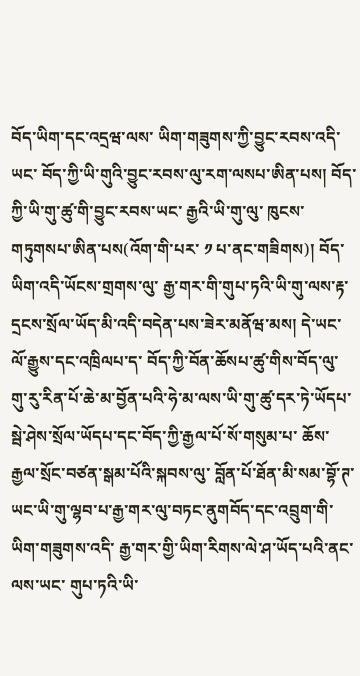བོད་ཡིག་དང་འདྲཝ་ལས་ ཡིག་གཟུགས་ཀྱི་བྱུང་རབས་འདི་ཡང་ བོད་ཀྱི་ཡི་གུའི་བྱུང་རབས་ལུ་རག་ལསཔ་ཨིན་པས། བོད་ཀྱི་ཡི་གུ་ཚུ་གི་བྱུང་རབས་ཡང་ རྒྱའི་ཡི་གུ་ལུ་ ཁུངས་གཏུགསཔ་ཨིན་པས(འོག་གི་པར་ ༡ པ་ནང་གཟིགས)། བོད་ཡིག་འདི་ཡོངས་གྲགས་ལུ་ རྒྱ་གར་གི་གུཔ་ཏའི་ཡི་གུ་ལས་རྟ་དྲངས་སྲོལ་ཡོད་མི་འདི་བདེན་པས་ཟེར་མནོཝ་མས། དེ་ཡང་ལོ་རྒྱུས་དང་འཁྲིལཔ་ད་ བོད་ཀྱི་བོན་ཆོསཔ་ཚུ་གིས་བོད་ལུ་ གུ་རུ་རིན་པོ་ཆེ་མ་བྱོན་པའི་ཧེ་མ་ལས་ཡི་གུ་ཚུ་དར་ཏེ་ཡོདཔ་སྦེ་ཤེས་སྲོལ་ཡོདཔ་དང་བོད་ཀྱི་རྒྱལ་པོ་སོ་གསུམ་པ་ ཆོས་རྒྱལ་སྲོང་བཙན་སྒམ་པོའི་སྐབས་ལུ་ བློན་པོ་ཐོན་མི་སམ་བྷོ་ཊ་ཡང་ཡི་གུ་ལྷབ་པ་རྒྱ་གར་ལུ་བཏང་ནུགབོད་དང་འབྲུག་གི་ཡིག་གཟུགས་འདི་ རྒྱ་གར་གྱི་ཡིག་རིགས་ལེ་ཤ་ཡོད་པའི་ནང་ལས་ཡང་ གུཔ་ཏའི་ཡི་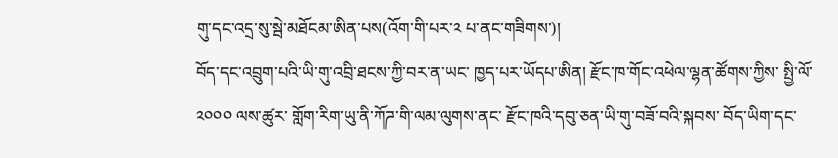གུ་དང་འདྲ་སུ་སྦེ་མཐོངམ་ཨིན་པས(འོག་གི་པར་༢ པ་ནང་གཟིགས་)།
བོད་དང་འབྲུག་པའི་ཡི་གུ་འབྲི་ཐངས་ཀྱི་བར་ན་ཡང་ ཁྱད་པར་ཡོདཔ་ཨིན། རྫོང་ཁ་གོང་འཕེལ་ལྷན་ཚོགས་ཀྱིས་ སྤྱི་ལོ་༢༠༠༠ ལས་ཚུར་ གློག་རིག་ཡུ་ནི་ཀོཌ་གི་ལམ་ལུགས་ནང་ རྫོང་ཁའི་དབུ་ཅན་ཡི་གུ་བཟོ་བའི་སྐབས་ བོད་ཡིག་དང་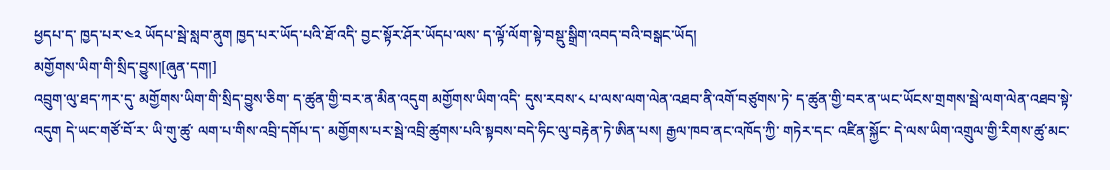ཕྱདཔ་ད་ ཁྱད་པར་༤༢ ཡོདཔ་སྦེ་སླབ་ནུག ཁྱད་པར་ཡོད་པའི་ཐོ་འདི་ བྱང་སྟོར་ཤོར་ཡོདཔ་ལས་ ད་ལྟོ་ལོག་སྟེ་བསྡུ་སྒྲིག་འབད་བའི་བསྒང་ཡོད།
མགྱོགས་ཡིག་གི་སྲིད་བྱུས།[ཞུན་དག།]
འབྲུག་ལུ་ཐད་ཀར་དུ་ མགྱོགས་ཡིག་གི་སྲིད་བྱུས་ཅིག་ ད་ཚུན་གྱི་བར་ན་མིན་འདུག མགྱོགས་ཡིག་འདི་ དུས་རབས་༨ པ་ལས་ལག་ལེན་འཐབ་ནི་འགོ་བཙུགས་ཏེ་ ད་ཚུན་གྱི་བར་ན་ཡང་ཡོངས་གྲགས་སྦེ་ལག་ལེན་འཐབ་སྟེ་འདུག དེ་ཡང་གཙོ་བོ་ར་ ཡི་གུ་ཚུ་ ལག་པ་གིས་འབྲི་དགོཔ་ད་ མགྱོགས་པར་སྦེ་འབྲི་ཚུགས་པའི་སྟབས་བདེ་ཧིང་ལུ་བརྟེན་ཏེ་ཨིན་པས། རྒྱལ་ཁབ་ནང་འཁོད་ཀྱི་ གཏེར་དང་ འཛིན་སྐྱོང་ དེ་ལས་ཡིག་འགྲུལ་གྱི་རིགས་ཚུ་མང་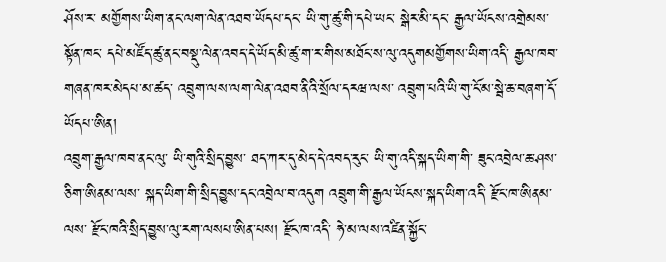ཤོས་ར་ མགྱོགས་ཡིག་ནང་ལག་ལེན་འཐབ་ཡོདཔ་དང་ ཡི་གུ་ཚུ་གི་དཔེ་ཡང་ སྒེར་མི་དང་ རྒྱལ་ཡོངས་འགྲེམས་སྟོན་ཁང་ དཔེ་མཛོད་ཚུ་ནང་བསྡུ་ལེན་འབད་དེ་ཡོད་མི་ཚུ་ག་ར་གིས་མཐོང་ས་ལུ་འདུགམགྱོགས་ཡིག་འདི་ རྒྱལ་ཁབ་གཞན་ཁར་མེདཔ་མ་ཚད་ འབྲུག་ལས་ལག་ལེན་འཐབ་ནིའི་སྲོལ་དརཝ་ལས་ འབྲུག་པའི་ཡི་གུ་ངོ་མ་སྦེ་ཆ་བཞག་དོ་ཡོདཔ་ཨིན།
འབྲུག་རྒྱལ་ཁབ་ནང་ལུ་ ཡི་གུའི་སྲིད་བྱུས་ ཐད་ཀར་དུ་མེད་དེ་འབད་རུང་ ཡི་གུ་འདི་སྐད་ཡིག་གི་ ཟུང་འབྲེལ་ཆ་ཤས་ཅིག་ཨིནམ་ལས་ སྐད་ཡིག་གི་སྲིད་བྱུས་དང་འབྲེལ་བ་འདུག འབྲུག་གི་རྒྱལ་ཡོངས་སྐད་ཡིག་འདི་ རྫོང་ཁ་ཨིནམ་ལས་ རྫོང་ཁའི་སྲིད་བྱུས་ལུ་རག་ལསཔ་ཨིན་པས། རྫོང་ཁ་འདི་ ཧེ་མ་ལས་འཛིན་སྐྱོང་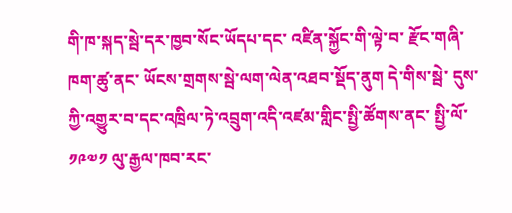གི་ཁ་སྐད་སྦེ་དར་ཁྱབ་སོང་ཡོདཔ་དང་ འཛིན་སྐྱོང་གི་ལྟེ་བ་ རྫོང་གཞི་ཁག་ཚུ་ནང་ ཡོངས་གྲགས་སྦེ་ལག་ལེན་འཐབ་སྡོད་ནུག དེ་གིས་སྦེ་ དུས་ཀྱི་འགྱུར་བ་དང་འཁྲིལ་ཏེ་འབྲུག་འདི་འཛམ་གླིང་སྤྱི་ཚོགས་ནང་ སྤྱི་ལོ་༡༩༧༡ ལུ་རྒྱལ་ཁབ་རང་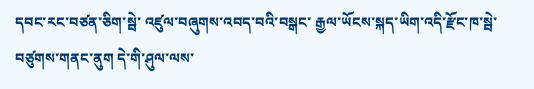དབང་རང་བཙན་ཅིག་སྦེ་ འཛུལ་བཞུགས་འབད་བའི་བསྒང་ རྒྱལ་ཡོངས་སྐད་ཡིག་འདི་རྫོང་ཁ་སྦེ་བཙུགས་གནང་ནུག དེ་གི་ཤུལ་ལས་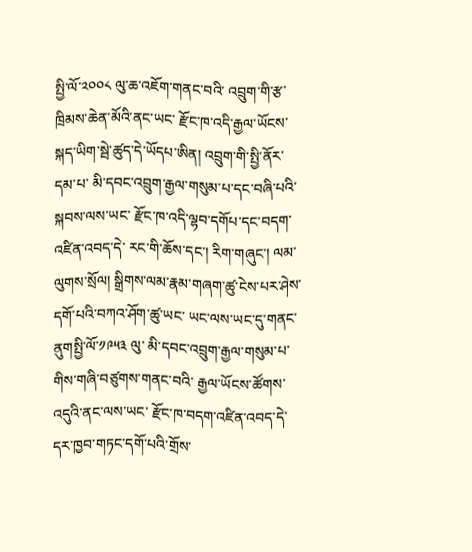སྤྱི་ལོ་༢༠༠༨ ལུ་ཆ་འཇོག་གནང་བའི་ འབྲུག་གི་རྩ་ཁྲིམས་ཆེན་མོའི་ནང་ཡང་ རྫོང་ཁ་འདི་རྒྱལ་ཡོངས་སྐད་ཡིག་སྦེ་ཚུད་དེ་ཡོདཔ་ཨིན། འབྲུག་གི་སྤྱི་ནོར་དམ་པ་ མི་དབང་འབྲུག་རྒྱལ་གསུམ་པ་དང་བཞི་པའི་སྐབས་ལས་ཡང་ རྫོང་ཁ་འདི་ལྷབ་དགོཔ་དང་བདག་འཛིན་འབད་དེ་ རང་གི་ཆོས་དང་། རིག་གཞུང་། ལམ་ལུགས་སྲོལ། སྒྲིགས་ལམ་རྣམ་གཞག་ཚུ་ངེས་པར་ཤེས་དགོ་པའི་བཀའ་ཤོག་ཚུ་ཡང་ ཡང་ལས་ཡང་དུ་གནང་ནུགསྤྱི་ལོ་༡༩༥༣ ལུ་ མི་དབང་འབྲུག་རྒྱལ་གསུམ་པ་གིས་གཞི་བཙུགས་གནང་བའི་ རྒྱལ་ཡོངས་ཚོགས་འདུའི་ནང་ལས་ཡང་ རྫོང་ཁ་བདག་འཛིན་འབད་དེ་ དར་ཁྱབ་གཏང་དགོ་པའི་གྲོས་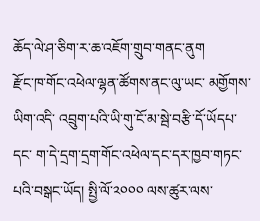ཆོད་ལེ་ཤ་ཅིག་ར་ཆ་འཇོག་གྲུབ་གནང་ནུག
རྫོང་ཁ་གོང་འཕེལ་ལྷན་ཚོགས་ནང་ལུ་ཡང་ མགྱོགས་ཡིག་འདི་ འབྲུག་པའི་ཡི་གུ་ངོ་མ་སྦེ་བརྩི་དོ་ཡོདཔ་དང་ ག་དེ་དྲག་དྲག་གོང་འཕེལ་དང་དར་ཁྱབ་གཏང་པའི་བསྒང་ཡོད། སྤྱི་ལོ་༢༠༠༠ ལས་ཚུར་ལས་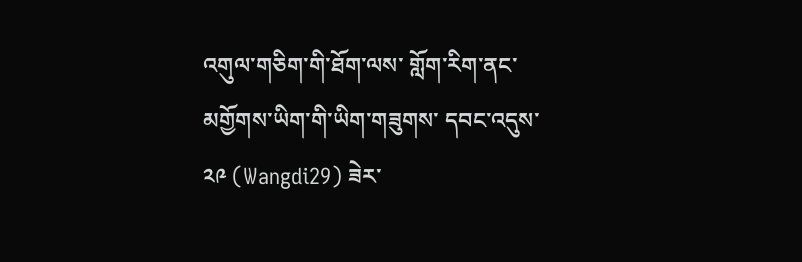འགུལ་གཅིག་གི་ཐོག་ལས་ གློག་རིག་ནང་ མགྱོགས་ཡིག་གི་ཡིག་གཟུགས་ དབང་འདུས་༢༩ (Wangdi29) ཟེར་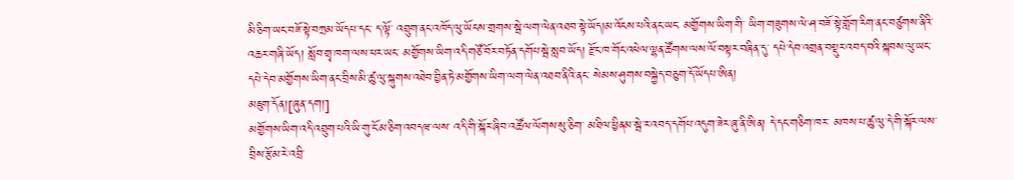མི་ཅིག་ཡང་བཟོ་སྟེ་བཀྲམ་ཡོདཔ་དང་ ད་ལྟོ་ འབྲུག་ནང་འཁོད་ལུ་ཡོངས་གྲགས་སྦེ་ལག་ལེན་འཐབ་སྟེ་ཡོད།མ་འོངས་པའི་ནང་ཡང་ མགྱོགས་ཡིག་གི་ ཡིག་གཟུགས་ལེ་ཤ་བཟོ་སྟེ་གློག་རིག་ནང་བཙུགས་ནིའི་འཆར་གཞི་ཡོད། སློབ་གྲྭ་ཁག་ལས་ཕར་ཡང་ མགྱོགས་ཡིག་འདི་གཙོ་བོར་བཏོན་དགོཔ་སྦེ་སླབ་ཡོད། རྫོང་ཁ་གོང་འཕེལ་ལྷན་ཚོགས་ལས་ལོ་བསྟར་བཞིན་དུ་ དཔེ་དེབ་འགྲན་བསྡུར་འབད་བའི་སྐབས་ལུ་ཡང་ དཔེ་དེབ་མགྱོགས་ཡིག་ནང་བྲིས་མི་ཚུ་ལུ་སྐུགས་འཐེབ་བྱིན་ཏེ་མགྱོགས་ཡིག་ལག་ལེན་འཐབ་ནིའི་ནང་ སེམས་ཤུགས་བསྐྱེད་བཅུག་དོ་ཡོདཔ་ཨིན།
མཇུག་དོན།[ཞུན་དག།]
མགྱོགས་ཡིག་འདི་འབྲུག་པའི་ཡི་གུ་ངོ་མ་ཅིག་འབདཝ་ལས་ འདི་གི་སྐོར་ཞིབ་འཚོལ་ལོགས་སུ་ཅིག་ མཐིལ་ཕྱིནམ་སྦེ་ར་འབད་དགོཔ་འདུག་ཟེར་ཞུ་ནི་ཨིན། དེ་དང་གཅིག་ཁར་ མཁས་པ་ཚུ་ལུ་དེ་གི་སྐོར་ལས་ བྲིས་རྩོམ་རེ་འབྲི་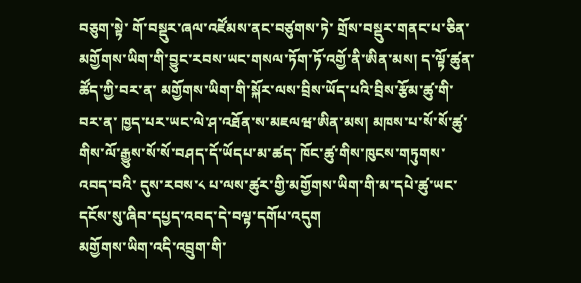བཅུག་སྟེ་ གོ་བསྡུར་ཞལ་འཛོམས་ནང་བཙུགས་ཏེ་ གྲོས་བསྡུར་གནང་པ་ཅིན་ མགྱོགས་ཡིག་གི་བྱུང་རབས་ཡང་གསལ་ཏོག་ཏོ་འགྱོ་ནི་ཨིན་མས། ད་ལྟོ་ཚུན་ཚོད་ཀྱི་བར་ན་ མགྱོགས་ཡིག་གི་སྐོར་ལས་བྲིས་ཡོད་པའི་བྲིས་རྩོམ་ཚུ་གི་བར་ན་ ཁྱད་པར་ཡང་ལེ་ཤ་འཐོན་ས་མཇལཝ་ཨིན་མས། མཁས་པ་སོ་སོ་ཚུ་གིས་ལོ་རྒྱུས་སོ་སོ་བཤད་དོ་ཡོདཔ་མ་ཚད་ ཁོང་ཚུ་གིས་ཁུངས་གཏུགས་འབད་བའི་ དུས་རབས་༨ པ་ལས་ཚུར་གྱི་མགྱོགས་ཡིག་གི་མ་དཔེ་ཚུ་ཡང་དངོས་སུ་ཞིབ་དཔྱད་འབད་དེ་བལྟ་དགོཔ་འདུག
མགྱོགས་ཡིག་འདི་འབྲུག་གི་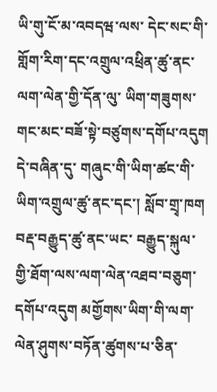ཡི་གུ་ངོ་མ་འབདཝ་ལས་ དེང་སང་གི་གློག་རིག་དང་འགྲུལ་འཕྲིན་ཚུ་ནང་ ལག་ལེན་གྱི་དོན་ལུ་ ཡིག་གཟུགས་གང་མང་བཟོ་སྟེ་བཙུགས་དགོཔ་འདུག དེ་བཞིན་དུ་ གཞུང་གི་ཡིག་ཚང་གི་ཡིག་འགྲུལ་ཚུ་ནང་དང་། སློབ་གྲྭ་ཁག བརྡ་བརྒྱུད་ཚུ་ནང་ཡང་ བརྒྱུད་སྐུལ་གྱི་ཐོག་ལས་ལག་ལེན་འཐབ་བཅུག་དགོཔ་འདུག མགྱོགས་ཡིག་གི་ལག་ལེན་ཤུགས་བཏོན་ཚུགས་པ་ཅིན་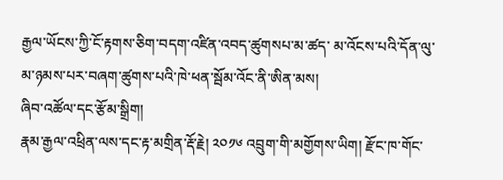རྒྱལ་ཡོངས་ཀྱི་ངོ་རྟགས་ཅིག་བདག་འཛིན་འབད་ཚུགསཔ་མ་ཚད་ མ་འོངས་པའི་དོན་ལུ་ མ་ཉམས་པར་བཞག་ཚུགས་པའི་ཁེ་ཕན་སྦོམ་འོང་ནི་ཨིན་མས།
ཞིབ་འཚོལ་དང་རྩོམ་སྒྲིག།
རྣམ་རྒྱལ་འཕྲིན་ལས་དང་རྟ་མགྲིན་རྡོ་རྗེ། ༢༠༡༦ འབྲུག་གི་མགྱོགས་ཡིག། རྫོང་ཁ་གོང་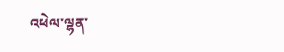འཕེལ་ལྷན་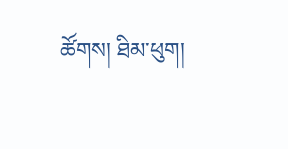ཚོགས། ཐིམ་ཕུག།